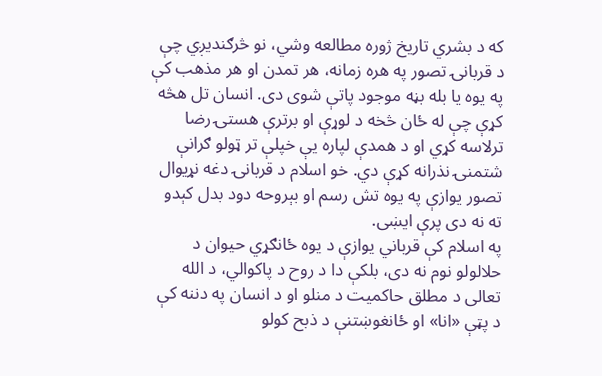که د بشري تاریخ ژوره مطالعه وشي، نو څرګندیږي چې د قربانۍ تصور په هره زمانه، هر تمدن او هر مذهب کې په یوه یا بله بڼه موجود پاتې شوی دی. انسان تل هڅه کړې چې له ځان څخه د لوړې او برترې هستۍ رضا ترلاسه کړي او د همدې لپاره یې خپلې تر ټولو ګرانې شتمنۍ نذرانه کړې دي. خو اسلام د قربانۍ دغه نړیوال تصور یوازې په یوه تش رسم او بېروحه دود بدل کېدو ته نه دی پرې ایښی.
په اسلام کې قرباني یوازې د یوه ځانګړي حیوان د حلالولو نوم نه دی، بلکې دا د روح د پاکوالي، د الله تعالی د مطلق حاکمیت د منلو او د انسان په دننه کې د پټې «انا» او ځانغوښتنې د ذبح کولو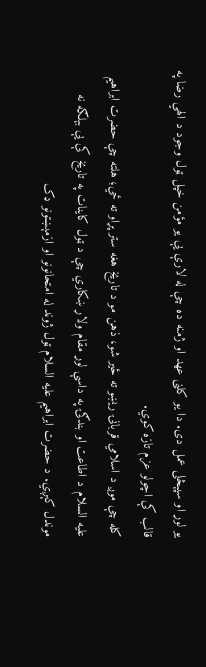یو لوړ او سپېڅلی عمل دی. دا یو کلنی عهد او ژمنه ده چې له لارې یې یو مؤمن خپل ټول وجود د الهي رضا په قالب کې اچولو عزم تازه کوي.
کله چې موږ د اسلامي قربانۍ ریښو ته ځیر شو، ذهن مو د تاریخ هغه ستر پړاو ته ځي؛ هلته چې حضرت ابراهیم علیه السلام د اطاعت او بندګۍ په داسې لوړ مقام ولاړ ښکاري چې د ټول کاینات په تاریخ کې یې بېلګه نه موندل کېږي. د حضرت ابراهیم علیه السلام ټول ژوند له امتحانونو او ازمېښتونو ډک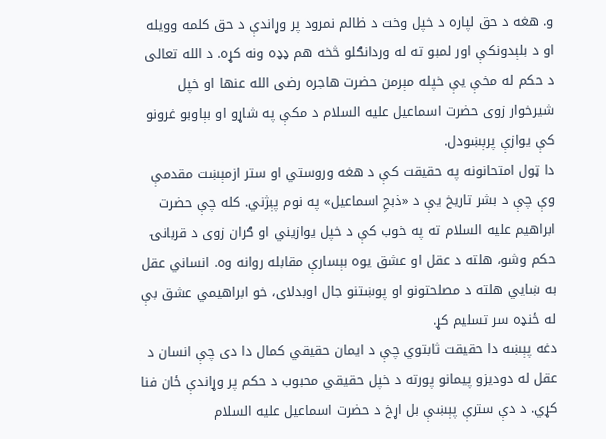و. هغه د حق لپاره د خپل وخت د ظالم نمرود پر وړاندې د حق کلمه وویله او د بلېدونکې اور لمبو ته له وردانګلو څخه هم ډډه ونه کړه. د الله تعالی د حکم له مخې یې خپله مېرمن حضرت هاجره رضی الله عنها او خپل شیرخوار زوی حضرت اسماعیل علیه السلام د مکې په شاړو او بېاوبو غرونو کې یوازې پرېښودل.
دا ټول امتحانونه په حقیقت کې د هغه وروستي او ستر ازمېښت مقدمې وې چې د بشر تاریخ یې د «ذبحِ اسماعیل» په نوم پېژني. کله چې حضرت ابراهیم علیه السلام ته په خوب کې د خپل یوازیني او ګران زوی د قربانۍ حکم وشو، هلته د عقل او عشق یوه بېسارې مقابله روانه وه. انساني عقل به ښايي هلته د مصلحتونو او پوښتنو جال اوبدلای، خو ابراهیمي عشق بې له ځنډه سر تسلیم کړ.
دغه پېښه دا حقیقت ثابتوي چې د ایمان حقیقي کمال دا دی چې انسان د عقل له دودیزو پیمانو پورته د خپل حقیقي محبوب د حکم پر وړاندې ځان فنا کړي. د دې سترې پېښې بل اړخ د حضرت اسماعیل علیه السلام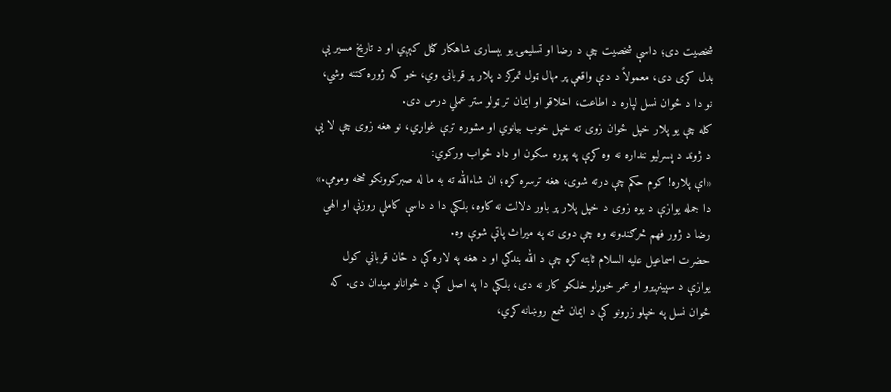شخصیت دی؛ داسې شخصیت چې د رضا او تسلیمۍ یو بېساری شاهکار ګڼل کېږي او د تاریخ مسیر یې بدل کړی دی، معمولاً د دې واقعې پر مهال ټول تمرکز د پلار پر قربانۍ وي، خو که ژوره کتنه وشي، نو دا د ځوان نسل لپاره د اطاعت، اخلاقو او ایمان تر ټولو ستر عملي درس دی.
کله چې یو پلار خپل ځوان زوی ته خپل خوب بیانوي او مشوره ترې غواړي، نو هغه زوی چې لا یې د ژوند د پسرلیو ننداره نه وه کړې په پوره سکون او ډاډ ځواب ورکوي:
«اې پلاره! کوم حکم چې درته شوی، هغه ترسره کړه؛ ان شاءالله ته به ما له صبرکوونکو څخه ومومې.»
دا جمله یوازې د یوه زوی د خپل پلار پر باور دلالت نه کاوه، بلکې دا د داسې کاملې روزنې او الهي رضا د ژور فهم څرګندونه وه چې دوی ته په میراث پاتې شوې وه.
حضرت اسماعیل علیه السلام ثابته کړه چې د الله بندګي او د هغه په لاره کې د ځان قرباني کول یوازې د سپینږیرو او عمر خوړلو خلکو کار نه دی، بلکې دا په اصل کې د ځوانانو میدان دی. که ځوان نسل په خپلو زړونو کې د ایمان شمع روښانه کړي،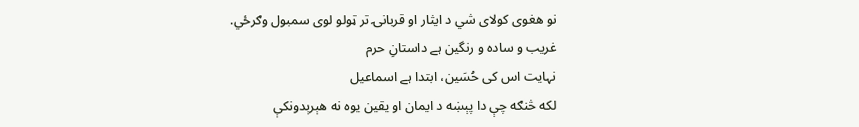نو هغوی کولای شي د ایثار او قربانۍ تر ټولو لوی سمبول وګرځي.
غریب و سادہ و رنگین ہے داستانِ حرم
نہایت اس کی حُسَین، ابتدا ہے اسماعیل
لکه څنګه چې دا پېښه د ایمان او یقین یوه نه هېرېدونکې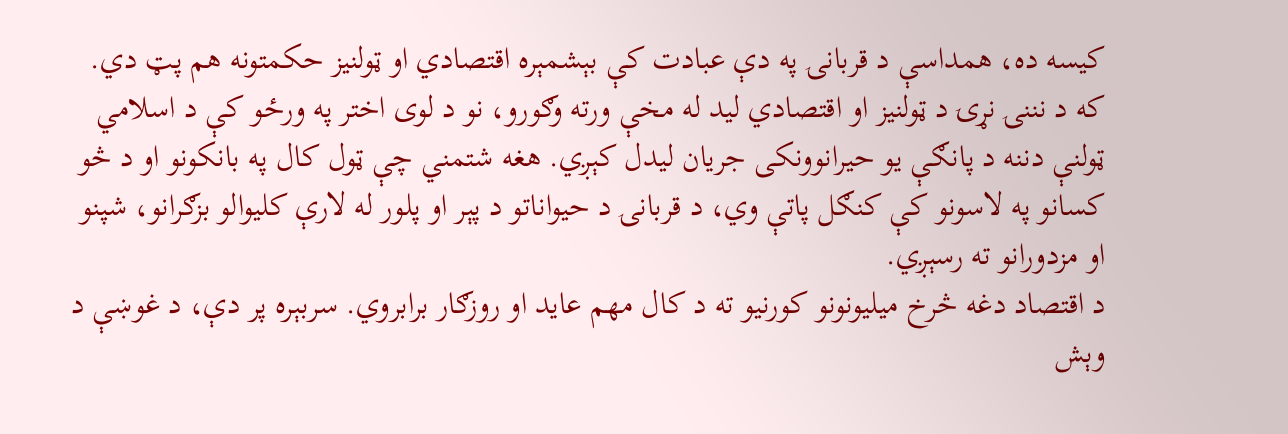کیسه ده، همداسې د قربانۍ په دې عبادت کې بېشمېره اقتصادي او ټولنیز حکمتونه هم پټ دي. که د نننۍ نړۍ د ټولنیز او اقتصادي لید له مخې ورته وګورو، نو د لوی اختر په ورځو کې د اسلامي ټولنې دننه د پانګې یو حیرانوونکی جریان لیدل کېږي. هغه شتمني چې ټول کال په بانکونو او د څو کسانو په لاسونو کې کنګل پاتې وي، د قربانۍ د حیواناتو د پېر او پلور له لارې کلیوالو بزګرانو، شپنو او مزدورانو ته رسېږي.
د اقتصاد دغه څرخ میلیونونو کورنیو ته د کال مهم عاید او روزګار برابروي. سربېره پر دې، د غوښې د وېش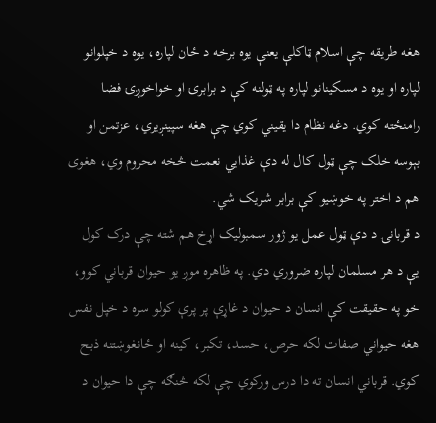هغه طریقه چې اسلام ټاکلې یعنې یوه برخه د ځان لپاره، یوه د خپلوانو لپاره او یوه د مسکینانو لپاره په ټولنه کې د برابرۍ او خواخوږۍ فضا رامنځته کوي. دغه نظام دا یقیني کوي چې هغه سپینږیري، عزتمن او بېوسه خلک چې ټول کال له دې غذایي نعمت څخه محروم وي، هغوی هم د اختر په خوښیو کې برابر شریک شي.
د قربانۍ د دې ټول عمل یو ژور سمبولیک اړخ هم شته چې درک کول یې د هر مسلمان لپاره ضروري دي. په ظاهره موږ یو حیوان قرباني کوو، خو په حقیقت کې انسان د حیوان د غاړې پر پرې کولو سره د خپل نفس هغه حیواني صفات لکه حرص، حسد، تکبر، کینه او ځانغوښتنه ذبح کوي. قرباني انسان ته دا درس ورکوي چې لکه څنګه چې دا حیوان د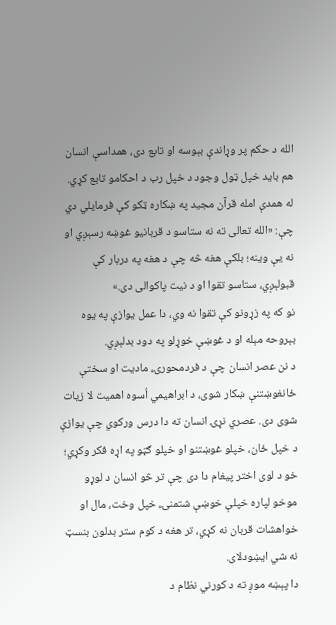الله د حکم پر وړاندې بېوسه او تابع دی، همداسې انسان هم باید خپل ټول وجود د خپل رب د احکامو تابع کړي.
له همدې امله قرآن مجید په ښکاره ټکو کې فرمایلي دي چې: «الله تعالی ته نه ستاسو د قربانیو غوښه رسېږي او نه یې وینه؛ بلکې هغه څه چې د هغه په دربار کې قبولېږي، ستاسو تقوا او د نیت پاکوالی دی.»
نو که په زړونو کې تقوا نه وي، دا عمل یوازې په یوه بېروحه مېله او د غوښې خوړلو په دود بدلېږي.
د نن عصر انسان چې د فردمحورۍ، مادیت او سختې ځانغوښتنې ښکار شوی، د ابراهیمي اُسوه اهمیت لا زیات شوی دی. عصري نړۍ انسان ته دا درس ورکوي چې یوازې د خپل ځان، خپلو غوښتنو او خپلو ګټو په اړه فکر وکړي؛ خو د لوی اختر پیغام دا دی چې تر څو انسان د لوړو موخو لپاره خپلې خوښې شتمنۍ، خپل وخت، مال او خواهشات قربان نه کړي، تر هغه د کوم ستر بدلون بنسټ نه شي ایښودلای.
دا پېښه موږ ته د کورني نظام د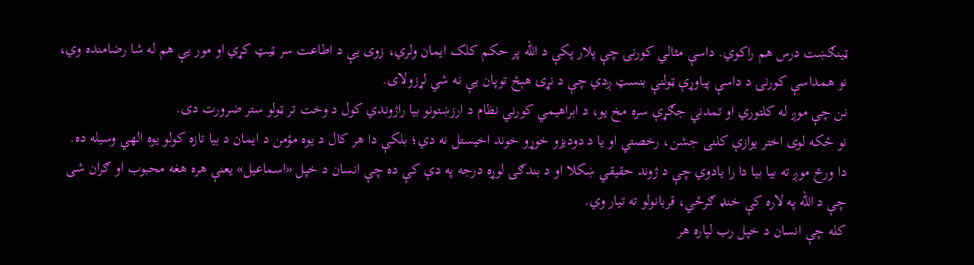ټینګښت درس هم راکوي. داسې مثالي کورنۍ چې پلار پکې د الله پر حکم کلک ایمان ولري، زوی یې د اطاعت سر ټیټ کړي او مور یې هم له شا رضامنده وي، نو همداسې کورنۍ د داسې پیاوړې ټولنې بنسټ ږدي چې د نړۍ هېڅ توپان یې نه شي لړزولای.
نن چې موږ له کلتوري او تمدني جګړې سره مخ یو، د ابراهیمي کورني نظام د ارزښتونو بیا راژوندي کول د وخت تر ټولو ستر ضرورت دی.
نو ځکه لوی اختر یوازې کلنی جشن، رخصتي او یا د دودیزو خوړو خوند اخیستل نه دي؛ بلکې دا هر کال د یوه مؤمن د ایمان د بیا تازه کولو یوه الهي وسیله ده.
دا ورځ موږ ته بیا بیا دا را یادوي چې د ژوند حقیقي ښکلا او د بندګۍ لوړه درجه په دې کې ده چې انسان د خپل «اسماعیل» یعنې هره هغه محبوب او ګران شی چې د الله په لاره کې خنډ ګرځي، قربانولو ته تیار وي.
کله چې انسان د خپل رب لپاره هر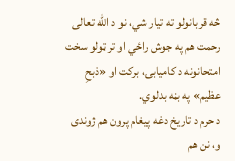څه قربانولو ته تیار شي، نو د الله تعالی رحمت هم په جوش راځي او تر ټولو سخت امتحانونه د کامیابۍ، برکت او «ذبحِ عظیم» په بڼه بدلوي.
د حرم د تاریخ دغه پیغام پرون هم ژوندی و، نن هم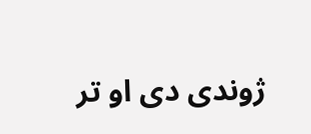ژوندی دی او تر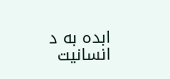ابده به د انسانیت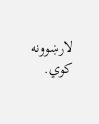لارښوونه کوي.